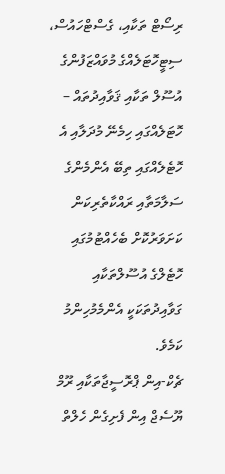ރިސޯޓް ތަކާއި، ގެސްޓްހައުސް، ސިޓީހޮޓަލެއްގެ މުވައްޒަފުންގެ އުސޫލް ތަކާއި ޤަވާއިދުތައް –
ހޮޓަލެއްގައި ހިމެނޭ މުދަލާއި އެ ހޮޓެލެއްގައި ތިބޭ އެންމެންގެ ސަލާމަތާއި ރައްކާތެރިކަން ކަށަވަރުކޮށް ބެހެއްޓުމުގައި ހޮޓެލްގެ އުސޫލްތަކާއި ގަވާއިދުތަކަކީ އެންމެމުހިންމު ކަމެވެ.
ޗެކް-އިން ޕްރޮސީޖާތަކާއި ރޫމް ޔޫސެޖް އިން ފެށިގެން ހެލްތް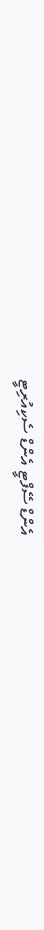އެންޑް ސޭފްޓީ އެންޑް ސެކިއުރިޓީ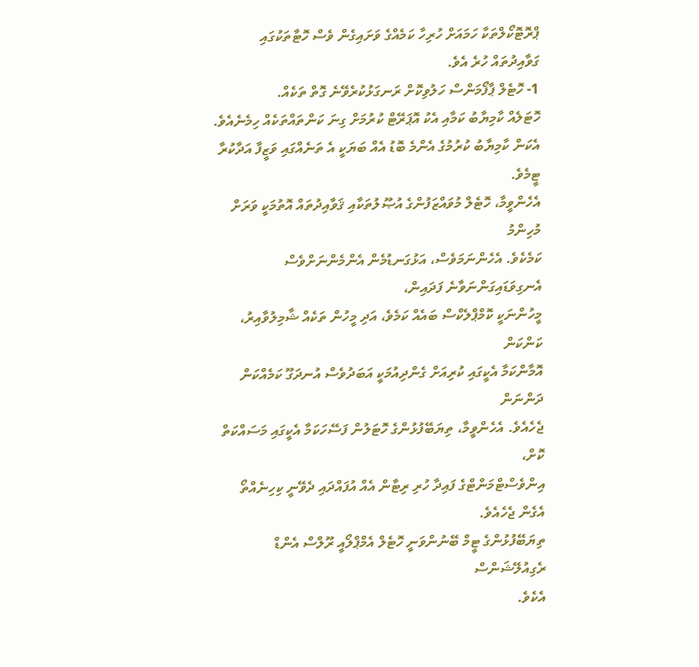ޕްރޮޓޮކޯލްތަކާ ހަމައަށް ހުރިހާ ކަމެއްގެ ވަށައިގެން ވެސް ހޮޓާތަކުގައި ގަވާއިދުތައް ހުރެ އެވެ.
1- ހޮޓެލް ޕާފޯމަންސް ހަލުވިކޮށް ރަނގަޅުކުރެވޭނެ ގޮތް ތަކެއް.
ހޮޓަލެއް ކާމިޔާބު ކަމާއި އެކު އޮޕަރޭޓް ކުރުމަށް ގިނަ ކަންތައްތަކެއް ހިމެނެއެވެ.
އެކަން ކާމިޔާބު ކުރުމުގެ އެންމެ ބޮޑު އެއް ބަޔަކީ އެ ތަނެއްގައި ވަޒީފާ އަދާކުރާ ޓީމެވެ.
އެހެންވީމާ، ހޮޓެލް މުވައްޒަފުންގެ އުޞޫލުތަކާއި ޤަވާއިދުތައް އޮތުމަކީ ވަރަށް މުހިންމު
ކަމެކެވެ. އެހެންނަމަވެސް، އަޅުގަނޑުމެން އެންމެންނަށްވެސް އެނގިވަޑައިގަންނަވާނެ ފަދައިން،
މީހުންނަކީ ކޮމްޕްލެކްސް ބައެއް ކަމެވެ، އަދި މީހުން ތަކެއް ޝާމިލުވާއިރު، ކަންކަން
އޮމާންކަމާ އެކީގައި ކުރިއަށް ގެންދިއުމަކީ އަބަދުވެސް އުނދަގޫ ކަމެއްކަން ދަންނަން
ޖެހެއެވެ. އެހެންވީމާ، ތިޔަބޭފުޅުންގެ ހޮޓަލުން ފަސޭހަކަމާ އެކީގައި މަސައްކަތް ކޮށް،
އިންވެސްޓްމަންޓްގެ ފައިދާ ހުރި ރިޓާން އެއް އުފައްދައި ދެވޭނީ ކިހިނެއްތޯ އެގެން ޖެހެއެވެ.
ތިޔަބޭފުޅުންގެ ޓީމް ބޭނުންވަނީ ހޮޓެލް އެމްޕްލޯއީ ރޫލްސް އެންޑް ރެގިއުލޭޝަންސް
އެކެވެ.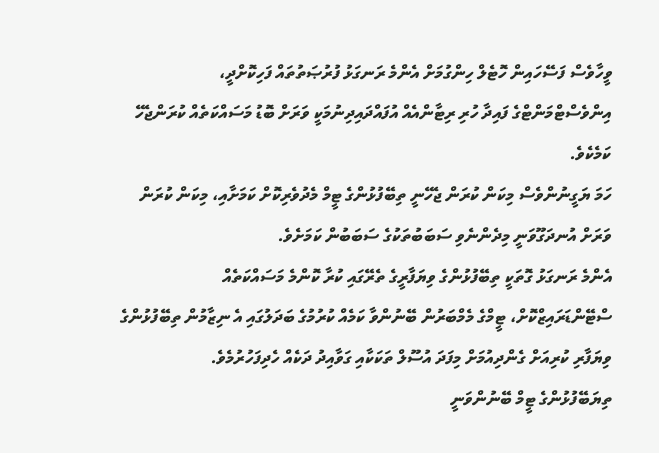ވީހާވެސް ފަސޭހައިން ހޮޓެލް ހިންގުމަށް އެންމެ ރަނގަޅު ފުރުޞަތުތައް ފަހިކޮށްދީ، އިންވެސްޓްމަންޓްގެ ފައިދާ ހުރި ރިޓާންއެއް އުފައްދައިދިނުމަކީ ވަރަށް ބޮޑު މަސައްކަތެއް ކުރަންޖެހޭ ކަމެކެވެ.
ހަމަ ޔަގީނުންވެސް މިކަން ކުރަން ޖެހޭނީ ތިބޭފުޅުންގެ ޓީމް މެދުވެރިކޮށް ކަމަށާއި، މިކަން ކުރަން ވަރަށް އުނދަގޫވަނީ މިދެންނެވި ސަބަބުތަކުގެ ސަބަބުން ކަމަށެވެ.
އެންމެ ރަނގަޅު ގޮތަކީ ތިބޭފުޅުންގެ ވިޔަފާރީގެ ތެރޭގައި ކުރާ ކޮންމެ މަސައްކަތެއް ސްޓޭންޑަރައިޒްކޮށް، ޓީމްގެ މެމްބަރުން ބޭނުންވާ ކަމެއް ކުރުމުގެ ބަދަލުގައި އެ ނިޒާމުން ތިބޭފުޅުންގެ ވިޔަފާރި ކުރިއަށް ގެންދިއުމަށް މިފަދަ އުސޫލް ތަކަކާއި ގަވާއިދު ދަކެއް ހެދިފަހުރުމެވެ.
ތިޔަބޭފުޅުންގެ ޓީމް ބޭނުންވަނީ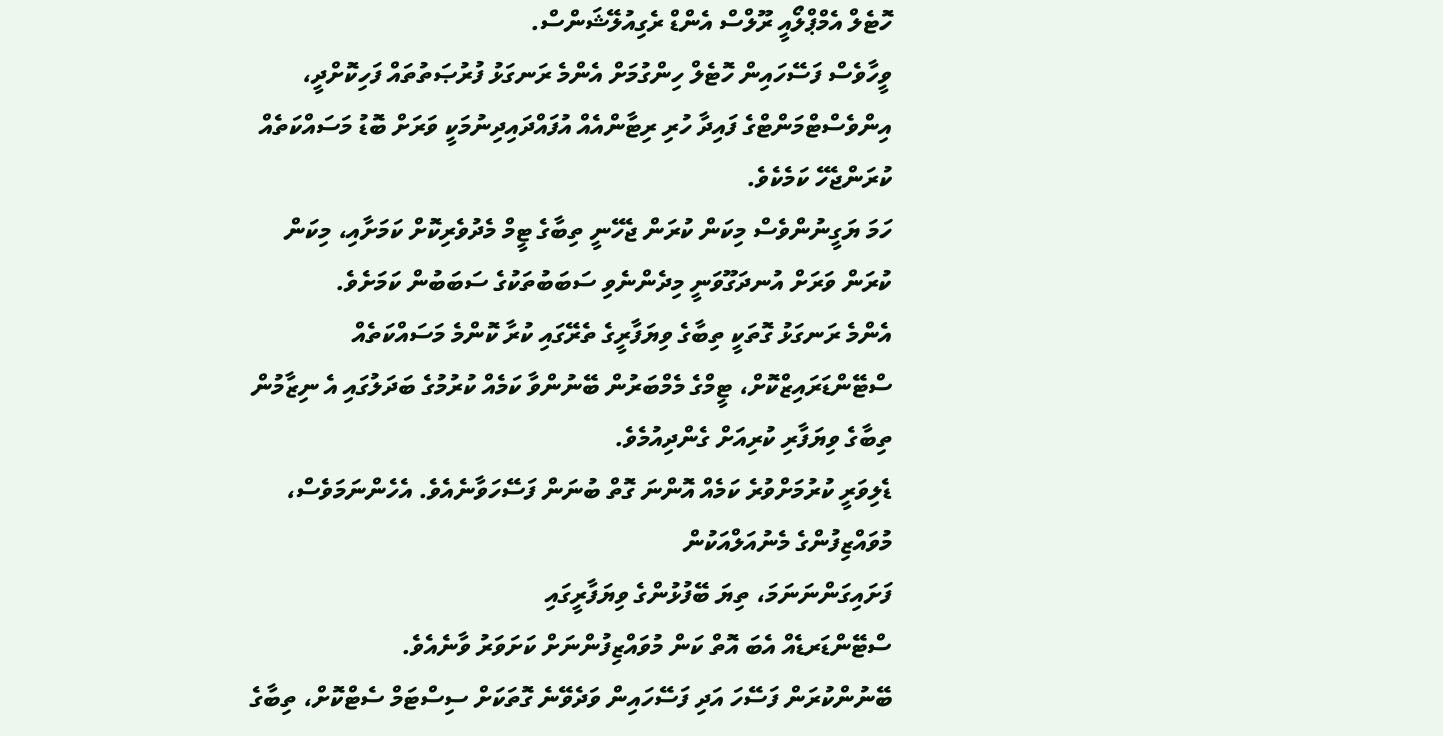ހޮޓެލް އެމްޕްލޯއީ ރޫލްސް އެންޑް ރެގިއުލޭޝަންސް.
ވީހާވެސް ފަސޭހައިން ހޮޓެލް ހިންގުމަށް އެންމެ ރަނގަޅު ފުރުޞަތުތައް ފަހިކޮށްދީ، އިންވެސްޓްމަންޓްގެ ފައިދާ ހުރި ރިޓާންއެއް އުފައްދައިދިނުމަކީ ވަރަށް ބޮޑު މަސައްކަތެއް ކުރަންޖެހޭ ކަމެކެވެ.
ހަމަ ޔަގީނުންވެސް މިކަން ކުރަން ޖެހޭނީ ތިބާގެ ޓީމް މެދުވެރިކޮށް ކަމަށާއި، މިކަން ކުރަން ވަރަށް އުނދަގޫވަނީ މިދެންނެވި ސަބަބުތަކުގެ ސަބަބުން ކަމަށެވެ.
އެންމެ ރަނގަޅު ގޮތަކީ ތިބާގެ ވިޔަފާރީގެ ތެރޭގައި ކުރާ ކޮންމެ މަސައްކަތެއް ސްޓޭންޑަރައިޒްކޮށް، ޓީމްގެ މެމްބަރުން ބޭނުންވާ ކަމެއް ކުރުމުގެ ބަދަލުގައި އެ ނިޒާމުން ތިބާގެ ވިޔަފާރި ކުރިއަށް ގެންދިއުމެވެ.
ޑެލިވަރީ ކުރުމަށްވުރެ ކަމެއް އޮންނަ ގޮތް ބުނަން ފަސޭހަވާނެއެވެ. އެހެންނަމަވެސް، މުވައްޒިފުންގެ މެނުއަލްއަކުން
ފަށައިގަންނަނަމަ، ތިޔަ ބޭފުޅުންގެ ވިޔަފާރީގައި
ސްޓޭންޑަރޑެއް އެބަ އޮތް ކަން މުވައްޒިފުންނަށް ކަށަވަރު ވާނެއެވެ.
ބޭނުންކުރަން ފަސޭހަ އަދި ފަސޭހައިން ވަދެވޭނެ ގޮތަކަށް ސިސްޓަމް ސެޓްކޮށް، ތިބާގެ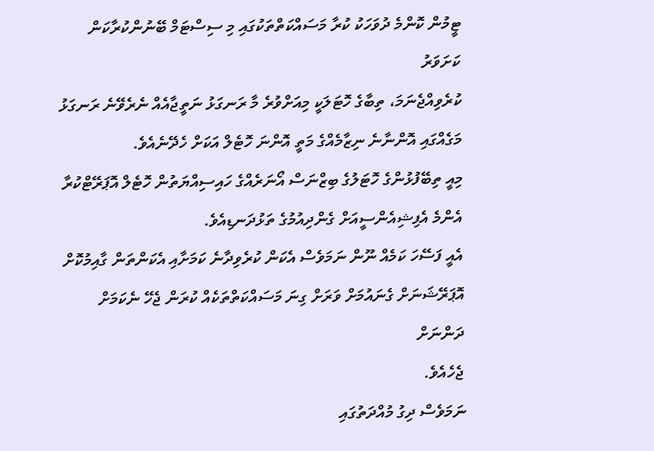ޓީމުން ކޮންމެ ދުވަހަކު ކުރާ މަސައްކަތްތަކުގައި މި ސިސްޓަމް ބޭނުންކުރާކަން ކަށަވަރު
ކުރެވިއްޖެނަމަ، ތިބާގެ ހޮޓަލަކީ މިއަށްވުރެ މާ ރަނގަޅު ނަތީޖާއެއް ނެރެވޭނެ ރަނގަޅު
މަގެއްގައި އޮންނާނެ ނިޒާމެއްގެ މަތީ އޮންނަ ހޮޓެލް އަކަށް ހެދޭނެއެވެ.
މިއީ ތިބޭފުޅުންގެ ހޮޓަލުގެ ބިޒްނަސް އޯނަރެއްގެ ހައިސިއްޔަތުން ހޮޓެލް އޮޕަރޭޓްކުރާ އެންމެ އެފިޝިއެންސީއަށް ގެންދިއުމުގެ ތަޅުދަނޑިއެވެ.
އެއީ ފަސޭހަ ކަމެއް ނޫން ނަމަވެސް އެކަން ކުރެވިދާނެ ކަމަށާއި އެކަންތަން ގާއިމުކޮށް
އޮޕަރޭޝަނަށް ގެނައުމަށް ވަރަށް ގިނަ މަސައްކަތްތަކެއް ކުރަން ޖެހޭ ނެކަމަށް ދަންނަށް
ޖެހެއެވެ.
ނަމަވެސް ދިގު މުއްދަތުގައި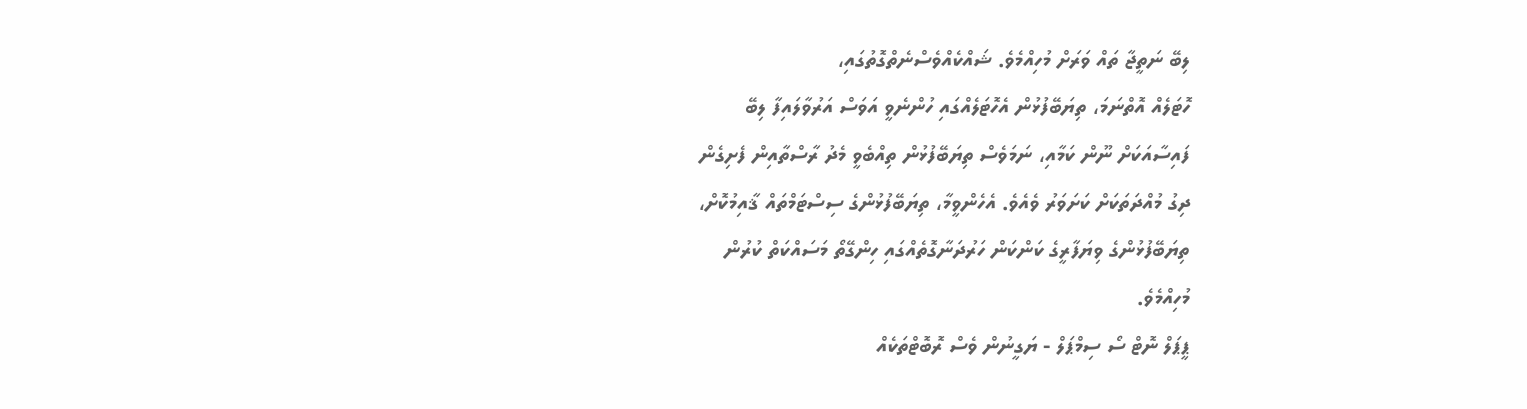ލިބޭ ނަތީޖާ ތައް ވަރަށް މުހިއްމެވެ. ޝައްކެއްވެސްނެތްގޮތުގައި،
ހޮޓަލެއް އޮތްނަމަ، ތިޔަބޭފުޅުން އެހޮޓަލެއްގައި ހުންނެވީ އަވަސް އަރުވާލައިފާ ލިބޭ
ފައިސާއަކަށް ނޫން ކަމާއި، ނަމަވެސް ތިޔަބޭފުޅުން ތިއްބެވީ މެދު ރާސްތާއިން ފެށިގެން
ދިގު މުއްދަތަކަށް ކަށަވަރު ވެއެވެ. އެހެންވީމާ، ތިޔަބޭފުޅުންގެ ސިސްޓަމްތައް ޤާއިމުކޮށް،
ތިޔަބޭފުޅުންގެ ވިޔަފާރީގެ ކަންކަން ހަރުދަނާގޮތެއްގައި ހިންގޭތޯ މަސައްކަތް ކުރުން
މުހިއްމެވެ.
ޕީޕަލް ނޮޓް ސޯ ސިމްޕަލް - ޔަގީނުން ވެސް ރޮބޮޓްތަކެއް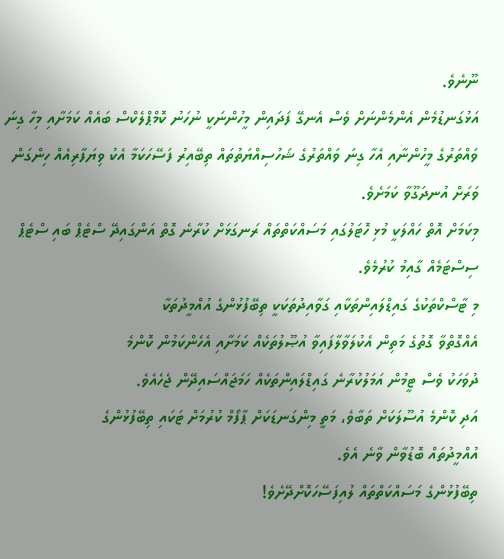ނޫނެވެ.
އަޅުގަނޑުމެން އެންމެންނަށް ވެސް އެނގޭ ފަދައިން މީހުންނަކީ ނުހަނު ކޮމްޕްލެކްސް ބައެއް ކަމަށާއި މިހާ ގިނަ ވައްތަރުގެ މީހުންނާއި އެހާ ގިނަ ވައްތަރުގެ ޝަހުސިއްޔަތުތައް ތިބޭއިރު ފަސޭހަކަމާ އެކު ވިޔަފާރިއެއް ހިންގަން ވަރަށް އުނދަގޫވާ ކަމަށެވެ.
މިކަމަށް އޮތް ހައްލަކީ މުޅި ހޮޓަލުގައި މަސައްކަތްތައް ރަނގަޅަށް ކުރާނެ ގޮތް އަންގައިދޭ ސްޓެޕް ބައި ސްޓެޕް ސިސްޓަމެއް ގާއިމު ކުރުމެވެ.
މި ޓާސްކްތަކުގެ ގައިޑްލައިންތަކާއި ގަވާއިދުތަކަކީ ތިބޭފުޅުންގެ އުއްމީދުތަކާ
އެއްގޮތްވާ ގޮތުގެ މަތިން އެކުލަވާލާފައިވާ އުޞޫލުތަކެއް ކަމަށާއި އެހެންކަމުން ކޮންމެ
ދުވަހަކު ވެސް ޓީމުން އަމަލުކުރާނެ ގައިޑްލައިންތަކެއް ހަމަޖައްސައިދޭން ޖެހެއެވެ.
އަދި ކޮންމެ އުސޫލަކަށް ތަބާވެ، މަތީ މިންގަނޑަކަށް ޕާފޯމް ކުރުމަށް ޓަކައި ތިބޭފުޅުންގެ
އުއްމީދުތައް ބޮޑުވާން ވާނެ އެވެ.
ތިބޭފުޅުންގެ މަސައްކަތްތައް ލުއިފަސޭހަކޮށްދޭށެވެ!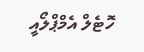ހޮޓެލް އެމްޕްލޯއީ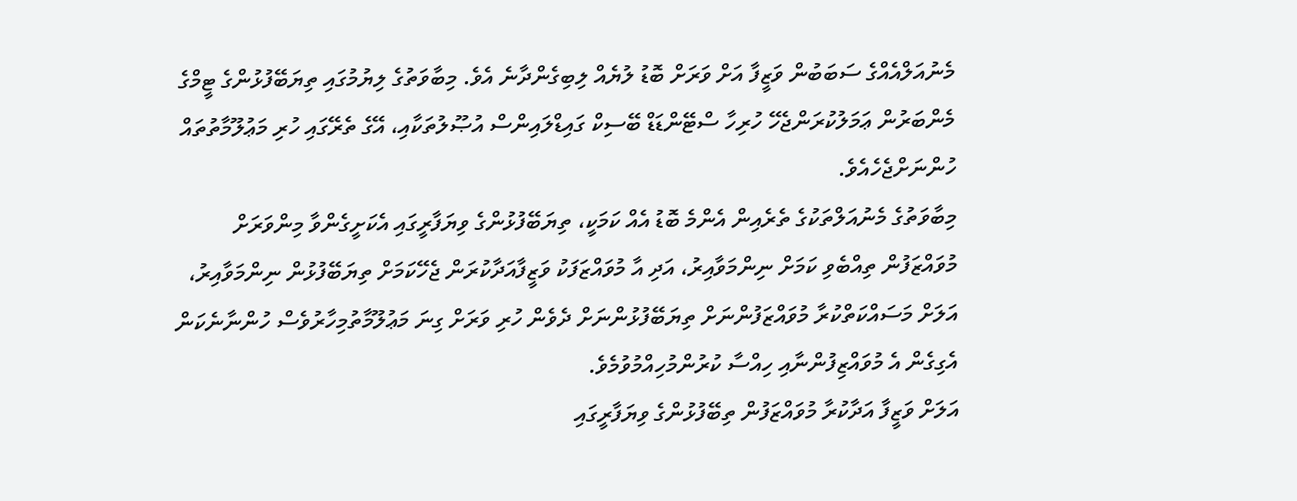މެނުއަލްއެއްގެ ސަބަބުން ވަޒީފާ އަށް ވަރަށް ބޮޑު ލުޔެއް ލިބިގެންދާނެ އެވެ. މިބާވަތުގެ ލިޔުމުގައި ތިޔަބޭފުޅުންގެ ޓީމްގެ މެންބަރުން ޢަމަލުކުރަންޖެހޭ ހުރިހާ ސްޓޭންޑަޑް ބޭސިކް ގައިޑްލައިންސް އުޞޫލުތަކާއި، އޭގެ ތެރޭގައި ހުރި މަޢުލޫމާތުތައް ހުންނަށްޖެހެއެވެ.
މިބާވަތުގެ މެނުއަލްތަކުގެ ތެރެއިން އެންމެ ބޮޑު އެއް ކަމަކީ، ތިޔަބޭފުޅުންގެ ވިޔަފާރީގައި އެކަށީގެންވާ މިންވަރަށް މުވައްޒަފުން ތިއްބެވި ކަމަށް ނިންމަވާއިރު، އަދި އާ މުވައްޒަފަކު ވަޒީފާއަދާކުރަން ޖެހޭކަމަށް ތިޔަބޭފުޅުން ނިންމަވާއިރު، އަލަށް މަސައްކަތްކުރާ މުވައްޒަފުންނަށް ތިޔަބޭފުޅުންނަށް ދެވެން ހުރި ވަރަށް ގިނަ މަޢުލޫމާތުމިހާރުވެސް ހުންނާނެކަން އެގިގެން އެ މުވައްޒިފުންނާއި ހިއްސާ ކުރުންމުހިއްމުވުމެވެ.
އަލަށް ވަޒީފާ އަދާކުރާ މުވައްޒަފުން ތިބޭފުޅުންގެ ވިޔަފާރީގައި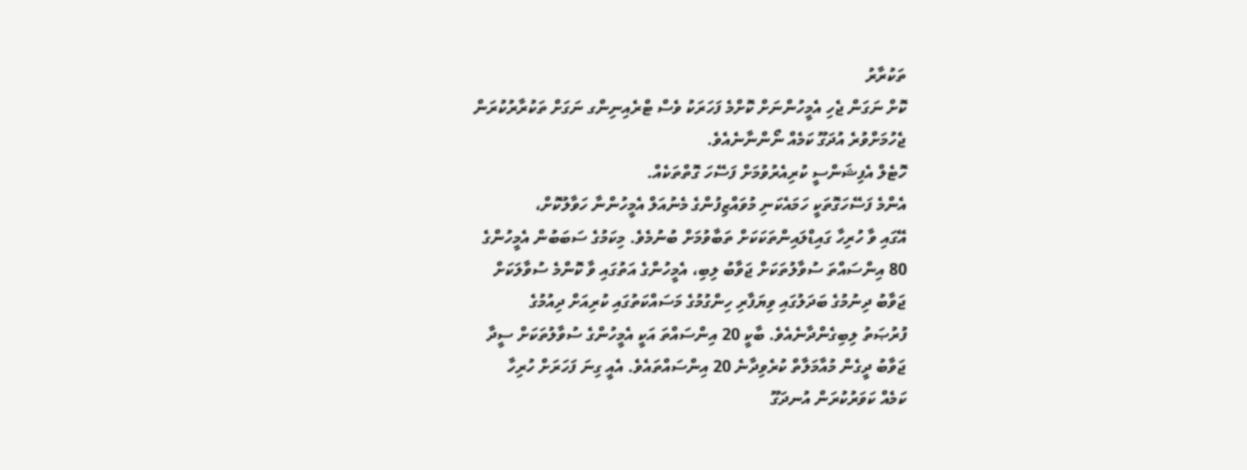ތަކުރާރު
ކޮށް ނަގަން ޖެހި އެމީހުންނަށް ކޮށްމެ ފަހަރަކު ވެސް ޓްރެއިނިންގ ނަގަށް ތަކުރާރުކުރަން
ޖެހުމަށްވުރެ އުދަގޫ ކަމެއް ނޯންނާނެއެވެ.
ހޮޓެލް އެފިޝަންސީ ކުރިއެރުވުމަށް ފަސޭހަ ގޮތްތަކެއް.
އެންމެ ފަސޭހަގޮތަކީ ހަމައެކަނި މުވައްޒިފުންގެ މެނުއަލް އެމީހުންނާ ހަވާލުކޮށް،
އޭގައި ވާ ހުރިހާ ގައިޑްލައިންތަކަކަށް ތަބާވުމަށް ބުނުމެވެ. މިކަމުގެ ސަބަބުން އެމީހުންގެ
80 އިންސައްތަ ސުވާލުތަކަށް ޖަވާބު ލިބި، އެމީހުންގެ އަތުގައި ވާ ކޮންމެ ސުވާލަކަށް
ޖަވާބު ދިނުމުގެ ބަދަލުގައި ވިޔަފާރި ހިންގުމުގެ މަސައްކަތުގައި ކުރިއަށް ދިއުމުގެ
ފުރުޞަތު ލިބިގެންދާނެއެވެ. ބާކީ 20 އިންސައްތަ އަކީ އެމީހުންގެ ސުވާލުތަކަށް ސީދާ
ޖަވާބު ދީގެން މުއާމަލާތް ކުރެވިދާނެ 20 އިންސައްތައެވެ. އެއީ ގިނަ ފަހަރަށް ހުރިހާ
ކަމެއް ކަވަރުކުރަން އުނދަގޫ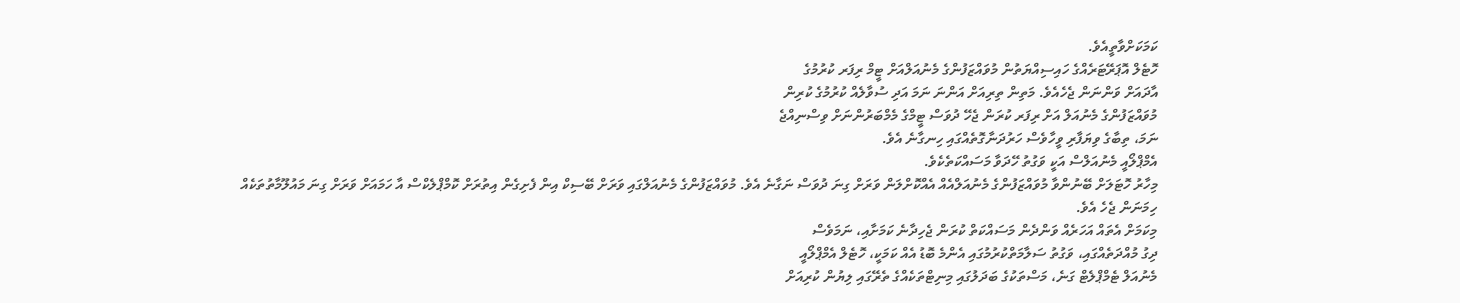ކަމަކަށްވާތީއެވެ.
ހޮޓެލް އޮޕަރޭޓަރެއްގެ ހައިސިއްޔަތުން މުވައްޒަފުންގެ މެނުއަލްއަށް ޓީމް ރިފަރ ކުރުމުގެ
އާދައަށް ވަންނަން ޖެހެއެވެ. މަތިން ތިރިއަށް އަންނަ ނަމަ އަދި ސުވާލެއް ކުރުމުގެ ކުރިން
މުވައްޒަފުންގެ މެނުއަލް އަށް ރިފަރ ކުރަން ޖެހޭ ދުވަސް ޓީމްގެ މެމްބަރުންނަށް ވިސްނިއްޖެ
ނަމަ، ތިބާގެ ވިޔަފާރި ވީހާވެސް ހަރުދަނާގޮތެއްގައި ހިނގާނެ އެވެ.
އެމްޕްލޯއީ މެނުއަލްސް އަކީ ވަގުތު ހޭދަވާ މަސައްކަތެކެވެ.
މިހާރު ހޮޓަލަށް ބޭނުންވާ މުވައްޒަފުންގެ މެނުއަލްއެއް އެއްކޮށްލަން ވަރަށް ގިނަ ދުވަސް ނަގާނެ އެވެ. މުވައްޒަފުންގެ މެނުއަލްގައި ވަރަށް ބޭސިކް އިން ފެށިގެން އިތުރަށް ކޮމްޕްލެކްސް އާ ހަމައަށް ވަރަށް ގިނަ މައުލޫމާތުތަކެއް ހިމަނަން ޖެހެ އެވެ.
މިކަމަށް އެތައް އަހަރެއް ވަންދެން މަސައްކަތް ކުރަން ޖެހިދާނެ ކަމަށާއި، ނަމަވެސް
ދިގު މުއްދަތެއްގައި، ވަގުތު ސަލާމަތްކުރުމުގައި އެންމެ ބޮޑު އެއް ކަމަކީ، ހޮޓެލް އެމްޕްލޯއީ
މެނުއަލް ޓެމްޕްލެޓް ގަނެ، މަސްތަކުގެ ބަދަލުގައި މިނިޓްތަކެއްގެ ތެރޭގައި ލިޔުން ކުރިއަށް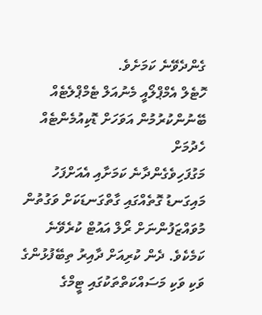ގެންދެވޭނެ ކަމަށެވެ.
ހޮޓެލް އެމްޕްލޯއީ މެނުއަލް ޓެމްޕްލެޓެއް ބޭނުންކުރުމުން އަވަހަށް ޑޮކިއުމެންޓެއް ހެދުމަށް
މަގުފަހިވެގެންދާނެ ކަމަށާއި އެއަށްފަހު މައިގަނޑު ގޮތެއްގައި ގާތްގަނޑަކަށް ވަގުތުން
މުވައްޒަފުންނަށް ރޯލް އައުޓް ކުރެވޭނެ ކަމެކެވެ. ދެން ކުރިއަށް ދާއިރު ތިބޭފުޅުންގެ
ވަކި ވަކި މަސައްކަތްތަކުގައި ޓީމްގެ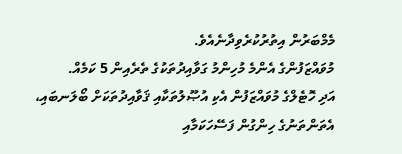މެމްބަރުން އިތުރުކުރެވިދާނެއެވެ.
މުވައްޒަފުންގެ އެންމެ މުހިންމު ގަވާއިދުތަކުގެ ތެރެއިން 5 ކަމެއް.
އަދި ހޮޓެލްގެ މުވައްޒަފުން އެކި އުޞޫލުތަކާއި ޤަވާއިދުތަކަށް ބޯލަނބައި، އެތަންތަނުގެ ހިންގުން ފަސޭހަކަމާއި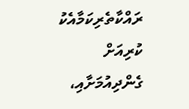ރައްކާތެރިކަމާއެކު ކުރިއަށް ގެންދިއުމަށާއި،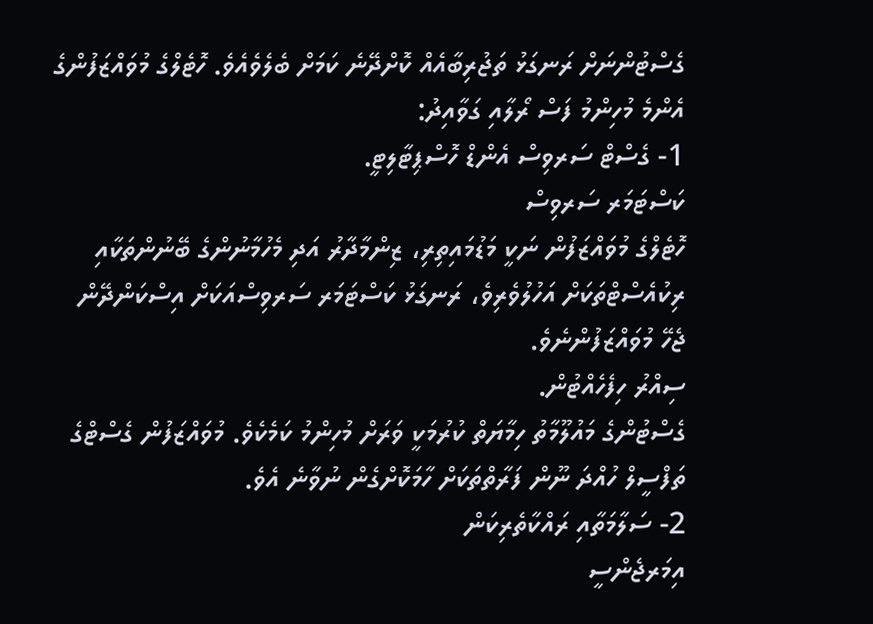ގެސްޓުންނަށް ރަނގަޅު ތަޖުރިބާއެއް ކޮށްދޭނެ ކަމަށް ބެލެވެއެވެ. ހޮޓެލްގެ މުވައްޒަފުންގެ އެންމެ މުހިންމު ފަސް ރޯލާއި ގަވާއިދު:
1- ގެސްޓް ސަރވިސް އެންޑް ހޮސްޕިޓާލިޓީ.
ކަސްޓަމަރ ސަރވިސް
ހޮޓެލްގެ މުވައްޒަފުން ނަކީ މަޑުމައިތިރި، ޒިންމާދާރު އަދި މެހުމާނުންގެ ބޭނުންތަކާއި ރިކުއެސްޓްތަކަށް އަހުލުވެރިވެ، ރަނގަޅު ކަސްޓަމަރ ސަރވިސްއަކަށް އިސްކަންދޭން ޖެހޭ މުވައްޒަފުންނެވެ.
ސިއްރު ހިފެހެއްޓުން.
ގެސްޓުންގެ މައުލޫމާތު ހިމާޔަތް ކުރުމަކީ ވަރަށް މުހިންމު ކަމެކެވެ. މުވައްޒަފުން ގެސްޓްގެ ތަފްސީލް ހުއްދަ ނޫން ފަރާތްތަކަށް ހާމަކޮށްގެން ނުވާނެ އެވެ.
2- ސަލާމަތާއި ރައްކާތެރިކަން
އިމަރޖެންސީ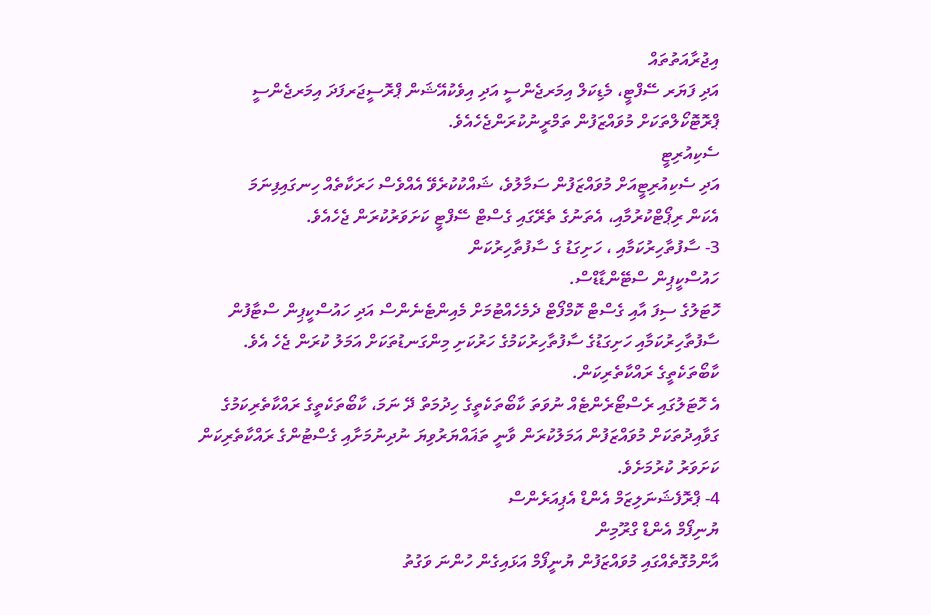އިޖުރާއަތުތައް
އަދި ފަޔަރ ސޭފްޓީ، މެޑިކަލް އިމަރޖެންސީ އަދި އިވެކުއޭޝަން ޕްރޮސީޖަރފަދަ އިމަރޖެންސީ
ޕްރޮޓޮކޯލްތަކަށް މުވައްޒަފުން ތަމްރީނުކުރަންޖެހެއެވެ.
ސެކިއުރިޓީ
އަދި ސެކިއުރިޓީއަށް މުވައްޒަފުން ސަމާލުވެ، ޝައްކުކުރެވޭ އެއްވެސް ހަރަކާތެއް ހިނގައިފިނަމަ
އެކަން ރިޕޯޓްކުރުމާއި، އެތަނުގެ ތެރޭގައި ގެސްޓް ސޭފްޓީ ކަށަވަރުކުރަން ޖެހެއެވެ.
3- ސާފުތާހިރުކަމާއި ، ހަށިގަޑު ގެ ސާފުތާހިރުކަން
ހައުސްކީޕިން ސްޓޭންޑާޑްސް.
ހޮޓަލުގެ ސިފަ އާއި ގެސްޓް ކޮމްފޯޓް ދެމެހެއްޓުމަށް މެއިންޓެނެންސް އަދި ހައުސްކީޕިން ސްޓާފުން ސާފުތާހިރުކަމާއި ހަށިގަޑުގެ ސާފުތާހިރުކަމުގެ ހަރުކަށި މިންގަނޑުތަކަށް އަމަލު ކުރަން ޖެހެ އެވެ.
ކާބޯތަކެތީގެ ރައްކާތެރިކަން.
އެ ހޮޓަލުގައި ރެސްޓޯރެންޓެއް ނުވަތަ ކާބޯތަކެތީގެ ހިދުމަތް ދޭ ނަމަ، ކާބޯތަކެތީގެ ރައްކާތެރިކަމުގެ ގަވާއިދުތަކަށް މުވައްޒަފުން އަމަލުކުރަން ވާނީ ތަޣައްޔަރުވިޔަ ނުދިނުމަށާއި ގެސްޓުންގެ ރައްކާތެރިކަން ކަށަވަރު ކުރުމަށެވެ.
4- ޕްރޮފެޝަނަލިޒަމް އެންޑް އެޕިއަރެންސް
ޔުނިފޯމް އެންޑް ގްރޫމިން
އާންމުގޮތެއްގައި މުވައްޒަފުން ޔުނީފޯމް އަޅައިގެން ހުންނަ ވަގުތު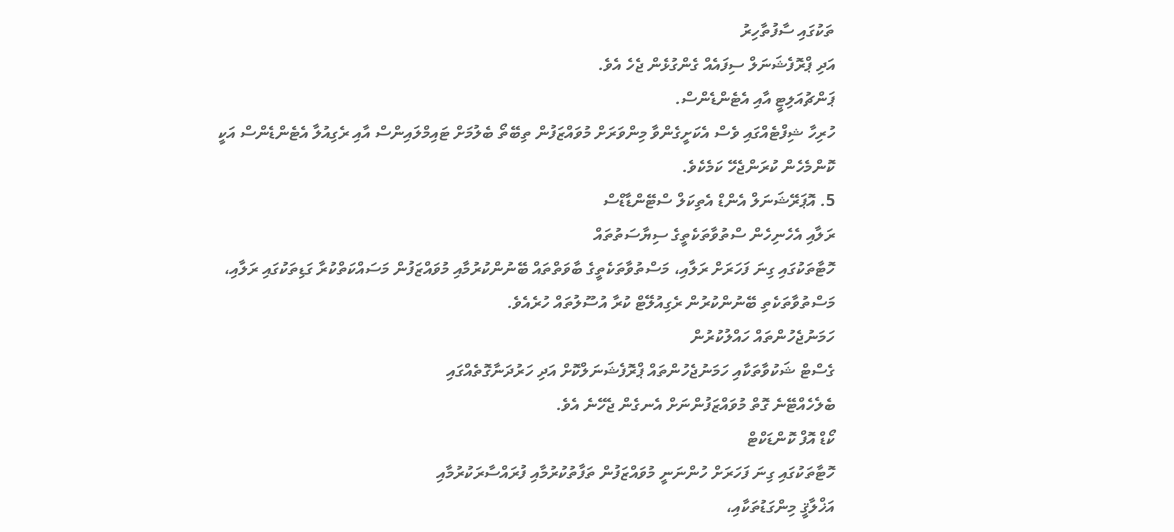ތަކުގައި ސާފުތާހިރު
އަދި ޕްރޮފެޝަނަލް ސިފައެއް ގެންގުޅެން ޖެހެ އެވެ.
ޕަންޗުއަލިޓީ އާއި އެޓެންޑެންސް.
ހުރިހާ ޝިފްޓެއްގައި ވެސް އެކަށީގެންވާ މިންވަރަށް މުވައްޒަފުން ތިބޭތޯ ބެލުމަށް ޓައިމްލައިންސް އާއި ރެގިއުލާ އެޓެންޑެންސް އަކީ ކޮންމެހެން ކުރަންޖެހޭ ކަމެކެވެ.
5. އޮޕަރޭޝަނަލް އެންޑް އެތިކަލް ސްޓޭންޑާޑްސް
ރަލާއި އެހެނިހެން ސްތުވާތަކެތީގެ ސިޔާސަތުތައް
ހޮޓާތަކުގައި ގިނަ ފަހަރަށް ރަލާއި، މަސްތުވާތަކެތީގެ ބާވަތްތައް ބޭނުންކުރުމާއި މުވައްޒަފުން މަސައްކަތްކުރާ ގަޑިތަކުގައި ރަލާއި، މަސްތުވާތަކެތި ބޭނުންކުރުން ރެގިއުލޭޓް ކުރާ އުސޫލުތައް ހުރެއެވެ.
ހަމަނުޖެހުންތައް ހައްލުކުރުން
ގެސްޓް ޝަކުވާތަކާއި ހަމަނުޖެހުންތައް ޕްރޮފެޝަނަލްކޮށް އަދި ހަރުދަނާގޮތެއްގައި
ބެލެހެއްޓޭނެ ގޮތް މުވައްޒަފުންނަށް އެނގެން ޖެހޭނެ އެވެ.
ކޯޑް އޮފް ކޮންޑަކްޓް
ހޮޓާތަކުގައި ގިނަ ފަހަރަށް ހުންނަނީ މުވައްޒަފުން ތަފާތުކުރުމާއި ފުރައްސާރަކުރުމާއި
އަޚްލާޤީ މިންގަޑުތަކާއި،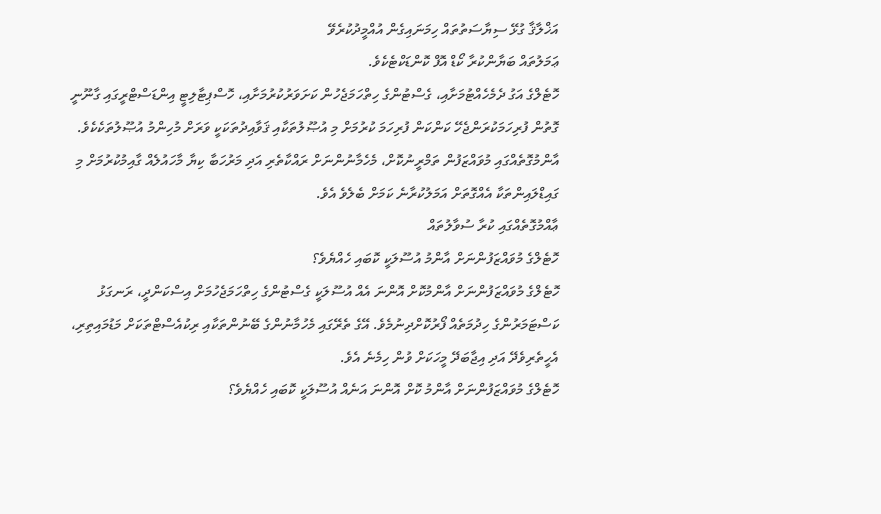އަޚްލާޤާ ގުޅޭ ސިޔާސަތުތައް ހިމަނައިގެން އުއްމީދުކުރެވޭ
ޢަމަލުތައް ބަޔާންކުރާ ކޯޑް އޮފް ކޮންޑަކްޓެކެވެ.
ހޮޓެލްގެ އަގު ދެމެހެއްޓުމަށާއި، ގެސްޓުންގެ ހިތްހަމަޖެހުން ކަށަވަރުކުރުމަށާއި، ހޮސްޕިޓާލިޓީ އިންޑަސްޓްރީގައި ގާނޫނީ ގޮތުން ފުރިހަމަކުރަންޖެހޭ ކަންކަން ފުރިހަމަ ކުރުމަށް މި އުޞޫލުތަކާއި ޤަވާއިދުތަކަކީ ވަރަށް މުހިންމު އުޞޫލުތަކެކެވެ. އާންމުގޮތެއްގައި މުވައްޒަފުން ތަމްރީނުކޮށް، މެހެމާނުންނަށް ރައްކާތެރި އަދި މަރުހަބާ ކިޔާ މާހައުލެއް ގާއިމުކުރުމަށް މި ގައިޑްލައިންތަކާ އެއްގޮތަށް އަމަލުކުރާނެ ކަމަށް ބެލެވެ އެވެ.
ޢާއްމުގޮތެއްގައި ކުރާ ސުވާލުތައް
ހޮޓެލްގެ މުވައްޒަފުންނަށް އާންމު އުސޫލަކީ ކޮބައި ހެއްޔެވެ؟
ހޮޓެލްގެ މުވައްޒަފުންނަށް އާންމުކޮށް އޮންނަ އެއް އުސޫލަކީ ގެސްޓުންގެ ހިތްހަމަޖެހުމަށް އިސްކަންދީ، ރަނގަޅު ކަސްޓަމަރުންގެ ހިދުމަތެއް ފޯރުކޮށްދިނުމެވެ. އޭގެ ތެރޭގައި މެހުމާނުންގެ ބޭނުންތަކާއި ރިކުއެސްޓްތަކަށް މަޑުމައިތިރި، އެހީތެރިވެދޭ އަދި އިޖާބަދޭ މީހަކަށް ވުން ހިމެނެ އެވެ.
ހޮޓެލްގެ މުވައްޒަފުންނަށް އާންމު ކޮށް އޮންނަ އަނެއް އުސޫލަކީ ކޮބައި ހެއްޔެވެ؟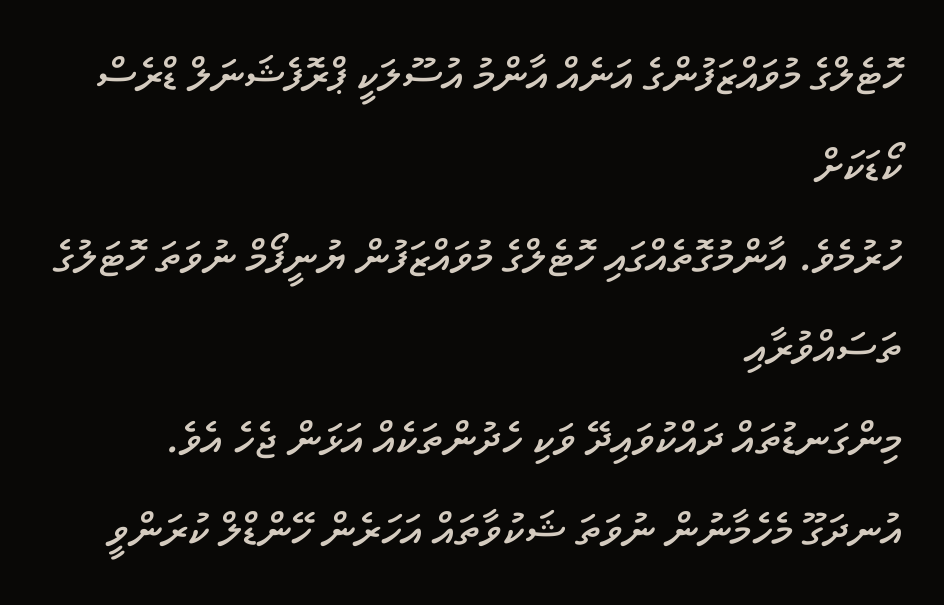ހޮޓެލްގެ މުވައްޒަފުންގެ އަނެއް އާންމު އުސޫލަކީ ޕްރޮފެޝަނަލް ޑްރެސް ކޯޑަކަށް
ހުރުމެވެ. އާންމުގޮތެއްގައި ހޮޓެލްގެ މުވައްޒަފުން ޔުނީފޯމް ނުވަތަ ހޮޓަލުގެ ތަސައްވުރާއި
މިންގަނޑުތައް ދައްކުވައިދޭ ވަކި ހެދުންތަކެއް އަޅަން ޖެހެ އެވެ.
އުނދަގޫ މެހެމާނުން ނުވަތަ ޝަކުވާތައް އަހަރެން ހޭންޑްލް ކުރަންވީ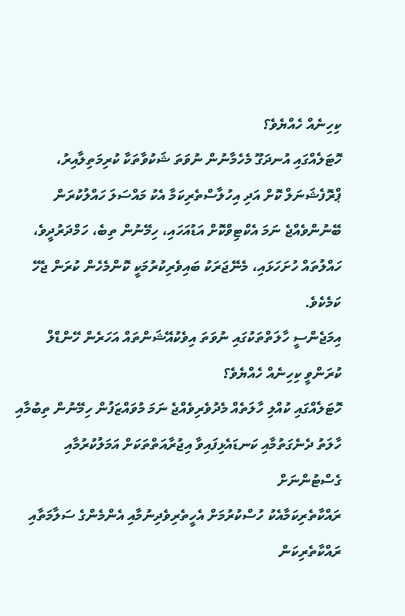ކިހިނެއް ހެއްޔެވެ؟
ހޮޓަލެއްގައި އުނދަގޫ މެހެމާނުން ނުވަތަ ޝަކުވާތަކާ ކުރިމަތިލާއިރު، ޕްރޮފެޝަނަލް ކޮށް އަދި އިހުލާސްތެރިކަމާ އެކު މައްސަލަ ހައްލުކުރަން ބޭނުންވެއްޖެ ނަމަ އެކްޓިވްކޮށް އަޑުއަހައި، ހިމޭނުން ތިބެ، ހަމްދަރުދީވެ، ހައްލުތައް ހުށަހަޅައި، މެނޭޖަރަކު ބައިވެރިކުރުމަކީ ކޮންމެހެން ކުރަން ޖެހޭ ކަމެކެވެ.
އިމަޖެންސީ ހާލަތްތަކުގައި ނުވަތަ އިވެކުއޭޝަންތައް އަހަރެން ހޭންޑްލް ކުރަންވީ ކިހިނެއް ހެއްޔެވެ؟
ހޮޓަލެއްގައި ކުއްލި ހާލަތެއް މެދުވެރިވެއްޖެ ނަމަ މުވައްޒަފުން ހިމޭނުން ތިބުމާއި
ހާލަތު ދެނެގަތުމާއި ކަނޑައެޅިފައިވާ އިޖުރާއަތްތަކަށް އަމަލުކުރުމާއި ގެސްޓުންނަށް
ރައްކާތެރިކަމާއެކު ހުސްކުރުމަށް އެހީތެރިވެދިނުމާއި އެންމެންގެ ސަލާމަތާއި ރައްކާތެރިކަން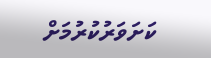ކަށަވަރުކުރުމަށް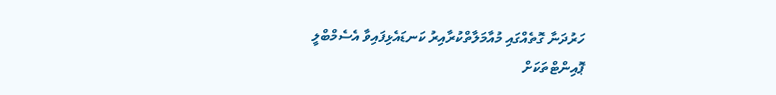ހަރުދަނާ ގޮތެއްގައި މުއާމަލާތްކުރާއިރު ކަނޑައެޅިފައިވާ އެސެމްބްލީ
ޕޮއިންޓްތަކަށް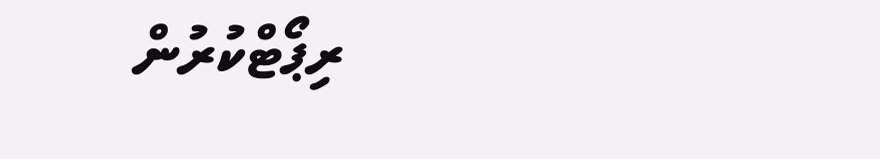ރިޕޯޓްކުރުން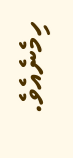ހިމެނެއެވެ.